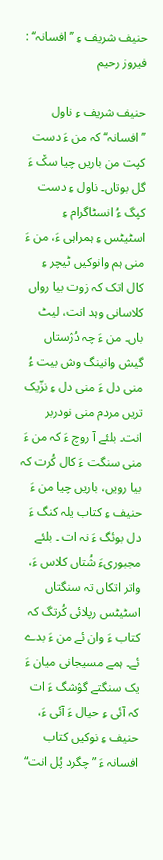حنیف شریف ءِ ’’افسانہ‘‘ : فیروز رحیم

حنیف شریف ءِ ناول ’’افسانہ‘‘ کہ من ءَ دست کپت من باریں چیا سک٘ ءَ گل بوتاں۔ ناول ءِ دست کپگ ءُ انسٹاگرام ءِ اسٹیٹس ءِ ہمراہی ءَ، من ءَ منی ہم وانوکیں ٹیچر ءِ کال اتک کہ زوت بیا رواں کلاسانی وہد انت، لیٹ باں۔ من ءَ چہ دُرٛستاں گیش وانینگ وش بیت ءُ منی دل ءَ منی دل ءِ نزّیک تریں مردم منی نودربر انت۔ بلئے آ روچ ءَ کہ من ءَ منی سنگت ءَ کال کُرت کہ بیا رویں، باریں چیا من ءَ حنیف ءِ کتاب یلہ کنگ ءَ دل بوئگ ءَ نہ ات ۔ بلئے مجبوریءَ شُتاں کلاس ءَ، واتر اتکاں تہ سنگتاں اسٹیٹس رپلائی کُرتگ کہ کتاب ءَ وان ئے من ءَ بدے ئے۔ ہمے مسیجانی میان ءَ یک سنگتے گوٛشگ ءَ ات کہ آئی ءِ حیال ءَ آئی ءَ، حنیف ءِ نوکیں کتاب افسانہ ءَ ”چگرد پُل انت“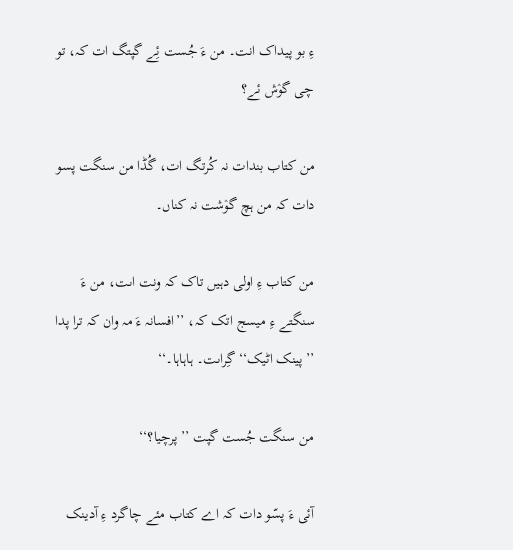ءِ بو پیداک انت۔ من ءَ جُست ئِے گپتگ ات کہ، تو چی گوٛش ئے؟

من کتاب بندات نہ کُرتگ ات، گُڈا من سنگت پسو دات کہ من ہچ گوٛشت نہ کناں۔

من کتاب ءِ اولی دہیں تاک کہ ونت اںت، من ءَ سنگتے ءِ میسج اتک کہ، ’’افسانہ ءَ مہ وان کہ ترا پدا ’’پینک اٹیک‘‘ گِراںت۔ ہاہاہا۔‘‘

من سنگت جُست گپت ’’پرچیا؟‘‘

آئی ءَ پسّو دات کہ اے کتاب مئے چاگرد ءِ آدینک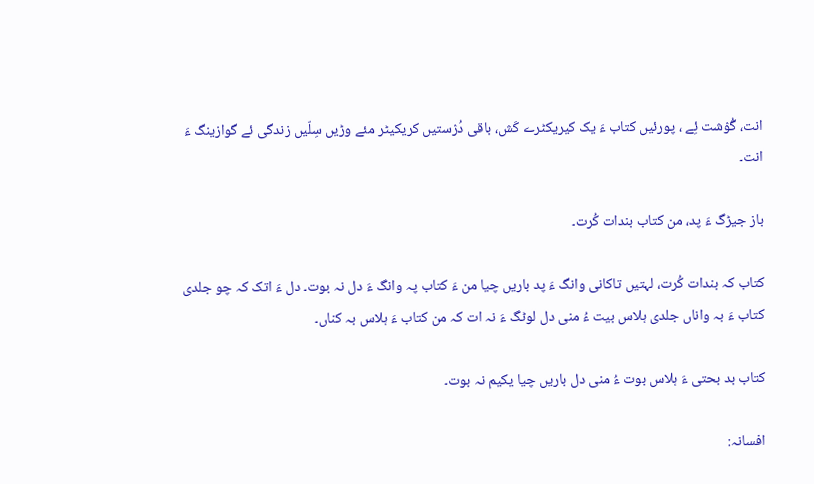انت، گُوٛشت ئِے ، پورئیں کتاب ءَ یک کیریکٹرے کَش، باقی دُرٛستیں کریکیٹر مئے وڑیں سِلّیں زندگی ئے گوازینگ ءَ انت۔

باز جیڑگ ءَ پد، من کتاب بندات کُرت۔

کتاب کہ بندات کُرت، لہتیں تاکانی وانگ ءَ پد باریں چیا من ءَ کتاب پہ وانگ ءَ دل نہ بوت۔ دل ءَ اتک کہ چو جلدی کتاب ءَ بہ واناں جلدی ہلاس بیت ءُ منی دل لوٹگ ءَ نہ ات کہ من کتاب ءَ ہلاس بہ کناں۔

کتاب بد بحتی ءَ ہلاس بوت ءُ منی دل باریں چیا یکیم نہ بوت۔

افسانہ: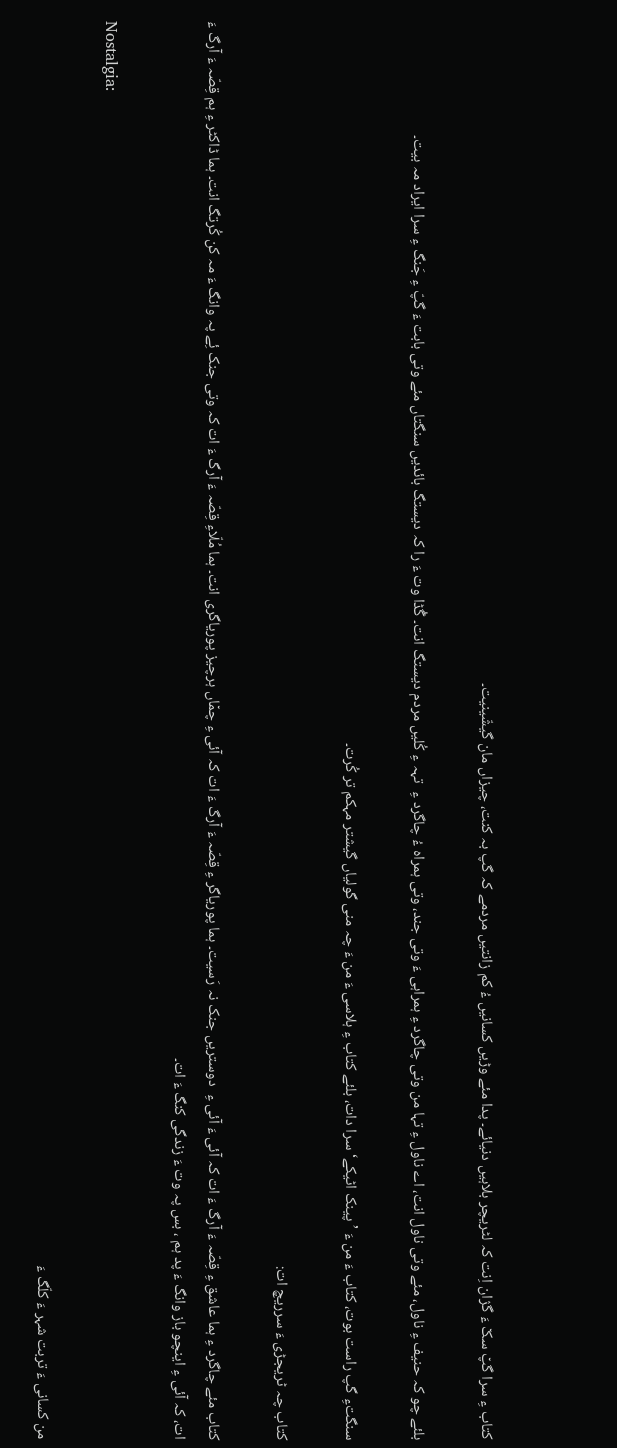کتاب ءِ سرا گپ٘ سک٘ ءَ گرٛان اِنت کہ لٹریچر بلاہیں دنیائے۔ پدا مئے وڑیں کسانیں ءُ کم زانتیں مردمے کہ گپ بہ کنت، چیزاں مان گیشّینیت۔

بلئے چو کہ حنیف ءِ ناول، مئے وتی ناول انت، اے ناول ءِ تہا من وتی چاگرد ءِ ہمراہی ءَ وتی جند، وتی ہمراہ ءُ چاگرد ءِ  تہہ ءِ کُلیں مردم دیستگ انت۔ گُڈا وت ءَ را کہ دیستگ بائدیں سنگتاں مئے وتی بابت ءَ گپّ ءِ جَنگ ءِ سرا ایراد مہ بیت۔

سنگتءِ گپ راست بوت، کتاب ءَ من ءَ ’پینک اٹیکے‘ سرا دات، بلئے کتاب ءِ ہلاسی ءَ من ءَ چہ منی گولیاں گیشتر مہکم تر کُرت۔

کتاب چہ ٹریجڑی ءَ سرریچ ات:

کتاب مئے چاگرد ءِ ہما عاشق ءِ قِصّہ ءَ آرگ ءَ ات کہ آئی ءَ آئی ءِ  دوستریں جنک نہ رَسیت۔ ہما پوریاگر ءِ قِصّہ ءَ آرگ ءَ ات کہ آئی ءِ چم٘اں ہرچیز پوریاگری انت۔ ہما مُلّاءِ قِصّہ ءَ آرگ ءَ ات کہ وتی جنک ئِے پہ وانگ ءَ مہ کن کُرتگ انت۔ ہما ڈاکٹر ءِ ہم قِصّہ ءَ آرگ ءَ ات، کہ آئی ءِ اینچو باز وانگ ءَ پد ہم ، بس پہ وت ءَ زندگی کنگ ءَ ات۔

Nostalgia:

من کسانی ءَ تربت شہر ءَ کلّگ ءَ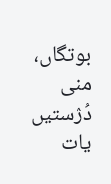بوتگاں، منی دُرٛستیں یات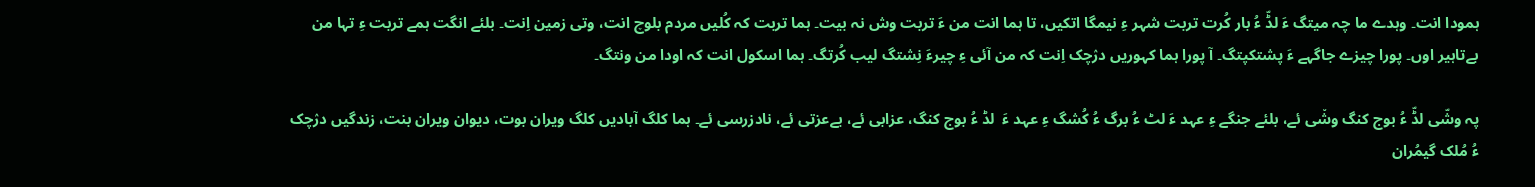ہمودا انت۔ وہدے ما چہ میتگ ءَ لڈّ ءُ بار کُرت تربت شہر ءِ نیمگا اتکیں، تا ہما انت من ءَ تربت وش نہ بیت۔ ہما تربت کہ کُلیں مردم بلوچ انت، وتی زمین اِنت۔ بلئے انگت ہمے تربت ءِ تہا من بےتاہیر اوں۔ پورا چیزے جاگہے ءَ پشتکپتگ۔ آ پورا ہما کہوریں درٛچک اِنت کہ من آئی ءِ چیرءَ نِشتگ لیب کُرتگ۔ ہما اسکول انت کہ اودا من ونتگ۔

پہ وشّی لڈّ ءُ بوج کنگ وش٘ی ئے، بلئے جنگے ءِ عہد ءَ لٹ ءُ برگ ءُ کُشگ ءِ عہد ءَ  لڈ ءُ بوج کنگ، عزابی ئے، بےعزتی ئے، نادزرسی ئے۔ ہما کلگ آبادیں کلگ ویران بوت، دیوان ویران بنت، زندگیں درٛچک ءُ مُلک گیمُران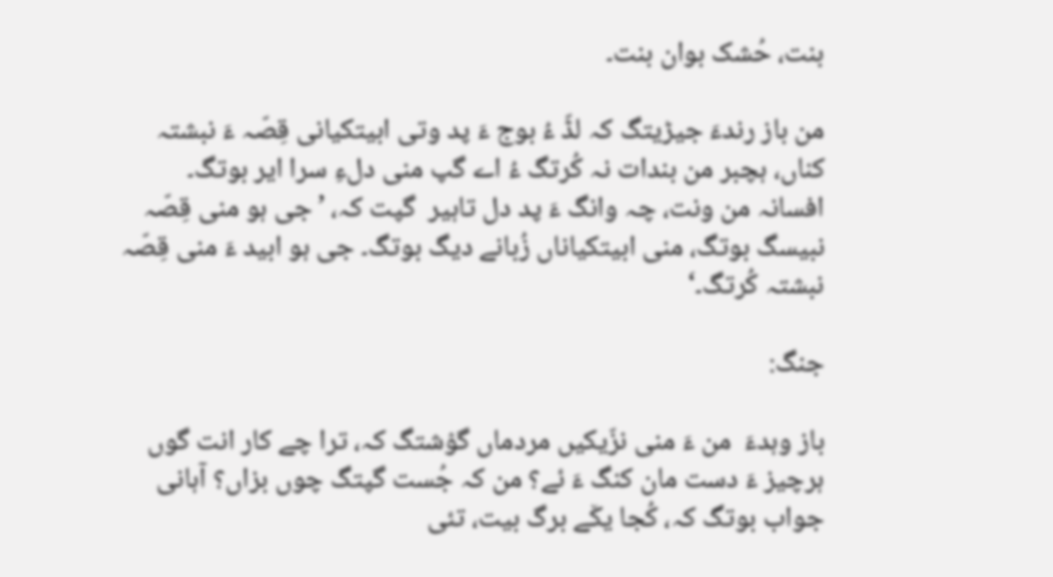بنت، حُشک بوان بنت۔

من باز رندءَ جیڑیتگ کہ لڈّ ءُ بوج ءَ پد وتی ابیتکیانی قِصّہ ءَ نبشتہ کناں، ہچبر من بندات نہ کُرتگ ءُ اے گپ منی دلءِ سرا ایر بوتگ۔ افسانہ من ونت، چہ وانگ ءَ پد دل تاہیر  گپت کہ، ’جی ہو منی قِصّہ نبیسگ بوتگ، منی ابیتکیاناں زُبانے دیگ بوتگ۔ جی ہو ابید ءَ منی قِصّہ نبشتہ کُرتگ۔‘

جنگ:

باز وہدءَ  من ءَ منی نزّیکیں مردماں گوٛشتگ کہ، ترا چے کار انت گوں ہرچیز ءَ دست مان کنگ ءَ ئے؟ من کہ جُست گپتگ چوں بزاں؟ آہانی جواب بوتگ کہ، کُجا یک٘ے برگ بیت، تئی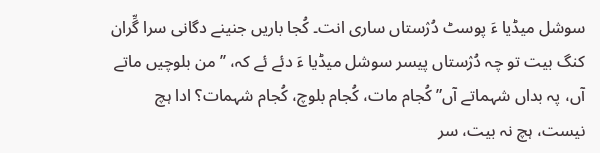سوشل میڈیا ءَ پوسٹ دُرٛستاں ساری انت۔ کُجا باریں جنینے دگانی سرا گِّران کنگ بیت تو چہ دُرٛستاں پیسر سوشل میڈیا ءَ دئے ئے کہ، ’’من بلوچیں ماتے آں، پہ بداں شہماتے آں” کُجام مات، کُجام بلوچ، کُجام شہمات؟ ادا ہچ نیست، ہچ نہ بیت، سر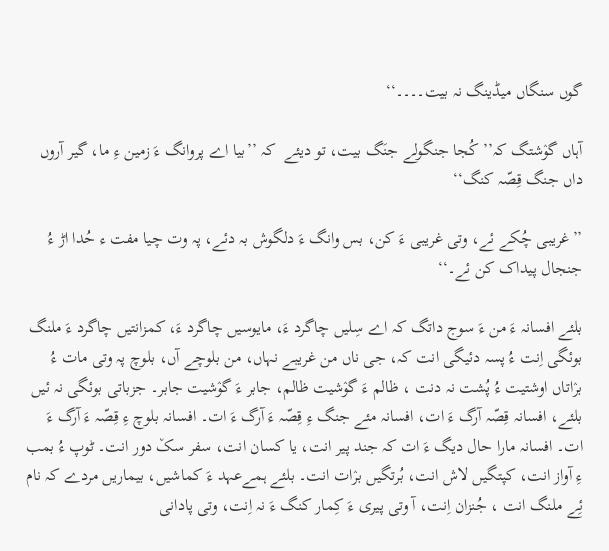گوں سنگاں میڈینگ نہ بیت۔۔۔۔‘‘

آہاں گوٛشتگ کہ’’ کُجا جنگولے جنَگ بیت، تو دیئے  کہ ’’بیا اے پروانگ ءَ زمین ءِ ما، گیر آروں داں جنگ قِصّہ کنگ‘‘

’’غریبی چُکے ئے، وتی غریبی ءَ کن، بس وانگ ءَ دلگوش بہ دئے، پہ وت چیا مفت ء حُدا اڑ ءُ جنجال پیداک کن ئے۔‘‘

بلئے افسانہ ءَ من ءَ سوج داتگ کہ اے سِلیں چاگرد ءَ، مایوسیں چاگرد ءَ، کمزانتیں چاگرد ءَ ملنگ بوئگی اِنت ءُ پسہ دئیگی انت کہ، جی ناں من غریبے نہاں، من بلوچے آں، بلوچ پہ وتی مات ءُ برٛاتاں اوشتیت ءُ پُشت نہ دنت ، ظالم ءَ گوٛشیت ظالم، جابر ءَ گوٛشیت جابر۔ جزباتی بوئگی نہ ئیں بلئے، افسانہ قِصّہ آرگ ءَ ات، افسانہ مئے جنگ ءِ قِصّہ ءَ آرگ ءَ ات۔ افسانہ بلوچ ءِ قِصّہ ءَ آرگ ءَ ات۔ افسانہ مارا حال دیگ ءَ ات کہ جند پیر انت، یا کسان انت، سفر سک٘ دور انت۔ ٹوپ ءُ بمب ءِ آواز انت، کپتگیں لاش انت، بُرتگیں برٛات انت۔ بلئے ہمےعہد ءَ کماشیں، بیماریں مردے کہ نام ئِے ملنگ انت ، جُنزان اِنت، آ وتی پیری ءَ کِمار کنگ ءَ نہ اِنت، وتی پادانی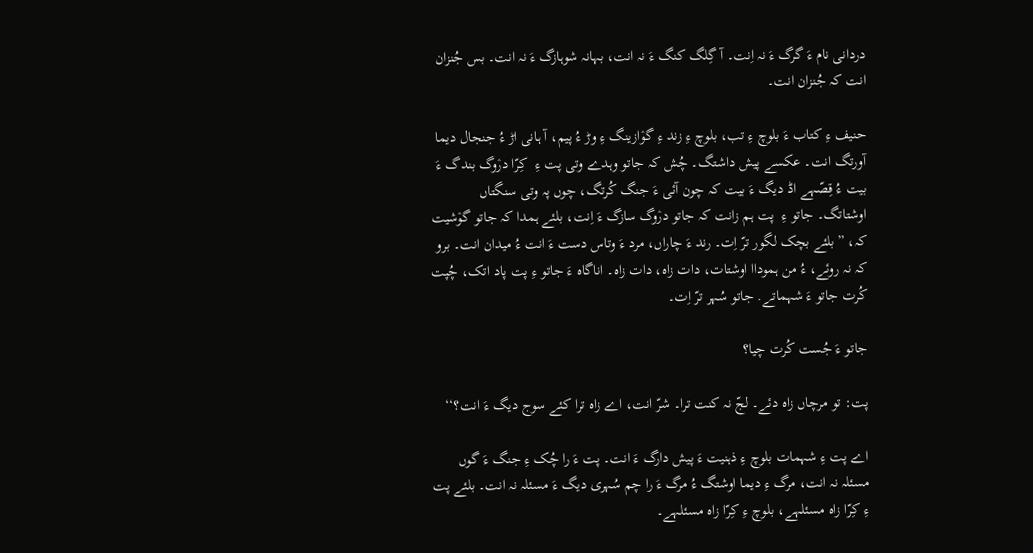دردانی نام ءَ گرگ ءَ نہ اِنت۔ آ گِلگ کنگ ءَ نہ انت، بہانہ شوہازگ ءَ نہ انت۔ بس جُنزان انت کہ جُنزان انت۔

حنیف ءِ کتاب ءَ بلوچ ءِ تب، بلوچ ءِ زند ءِ گوٛازینگ ءِ وڑ ءُ پیم، آ ہانی اڑ ءُ جنجال دیما آورتگ انت۔ عکسے پیش داشتگ۔ چُش کہ جاتو وہدے وتی پت ءِ  کِرّا درٛوگ بندگ ءَ بیت ءُ قِصّہے اڈ دیگ ءَ بیت کہ چون آئی ءَ جنگ کُرتگ، چوں پہ وتی سنگتاں اوشتاتگ۔ جاتو ءِ  پت ہم زانت کہ جاتو درٛوگ سازگ ءَ اِنت، بلئے ہمدا کہ جاتو گوٛشیت کہ، ”بلئے بچک لگور ترّ اِت۔ رند ءَ چاراں، مرد ءَ وتاس دست ءَ انت ءُ میدان انت۔ برو کہ نہ روئے، ءُ من ہموداا اوشتات، دات زاہ، دات زاہ۔ اناگاہ ءَ جاتو ءِ پت پاد اتک، چُپت کُرت جاتو ءَ شہماتے. جاتو سُہر ترّ اِت۔

جاتو ءَ جُست کُرت چیا؟

پت: تو مرچاں زاہ دئے۔ لجّ نہ کنت ترا۔ شرّ انت، اے زاہ ترا کئے سوج دیگ ءَ انت؟‘‘

اے پت ءِ شہمات بلوچ ءِ ذہنیت ءَ پیش دارگ ءَ انت۔ پت ءَ را چُک ءِ جنگ ءَ گوں مسئلہ نہ انت، مرگ ءِ دیما اوشتگ ءُ مرگ ءَ را چم سُہری دیگ ءَ مسئلہ نہ انت۔ بلئے پت ءِ کِرّا زاہ مسئلہے، بلوچ ءِ کِرّا زاہ مسئلہے۔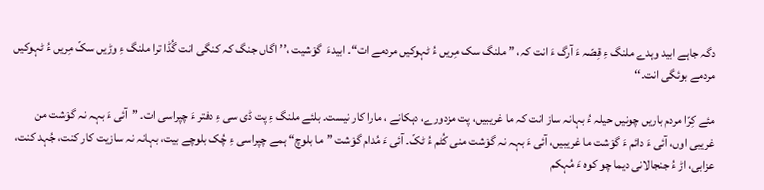دگہ جاہے ابید وہدے ملنگ ءِ قِصّہ ءَ آرگ ءَ انت کہ، ” ملنگ سک مِریں ءُ ٹہوکیں مردمے ات“۔ ابیدءَ  گوٛشیت ،’’اگاں جنگ کہ کنگی انت گُڈا ترا ملنگ ءِ وڑیں سکّ مِریں ءُ ٹہوکیں مردمے بوئگی انت۔‘‘

مئے کِرّا مردم باریں چونیں حیلہ ءُ بہانہ ساز انت کہ ما غریبیں، پت مزدورے، دہکانے ، مارا کار نیست۔ بلئے ملنگ ءِ پت ڈی سی ءِ دفتر ءَ چپراسی ات۔ ”آئی ءَ بہہ نہ گوٛشت من غریبی اوں، آئی ءَ دائم ءَ گوٛشت ما غریبیں، آئی ءَ بہہ نہ گوٛشت منی کُٹم ءُ ٹکّ۔ آئی ءَ مُدام گوٛشت ”ما بلوچ“ ہمے چپراسی ءِ چُک بلوچے بیت، بہانہ نہ سازیت کار کنت، جُہد کنت، عزابی، اڑ ءُ جنجالانی دیما چو کوہ ءَ مُہکم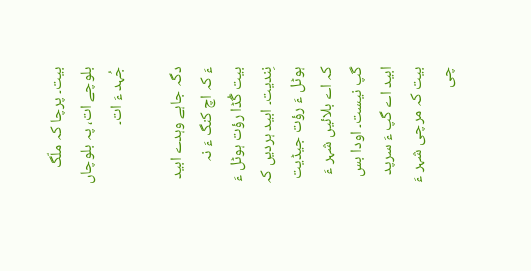بیت۔ پرچا کہ ملّگ بلوچے ات، پہ بلوچاں جُہد ءَ ات۔

دگہ جاہے وہدے ابید ءَ کہ اچ کنگ ءَ نہ بیت گُڈا رؤت ہوٹل ءَ نِندیت۔ ابید ہردیں کہ ہوٹل ءَ رؤت جیڈیت کہ اے بلائیں شہر ءَ گپ نیست۔ اودا بس ابید اے گپ ءَ سرپد بیت کہ مرچی شہر ءَ چی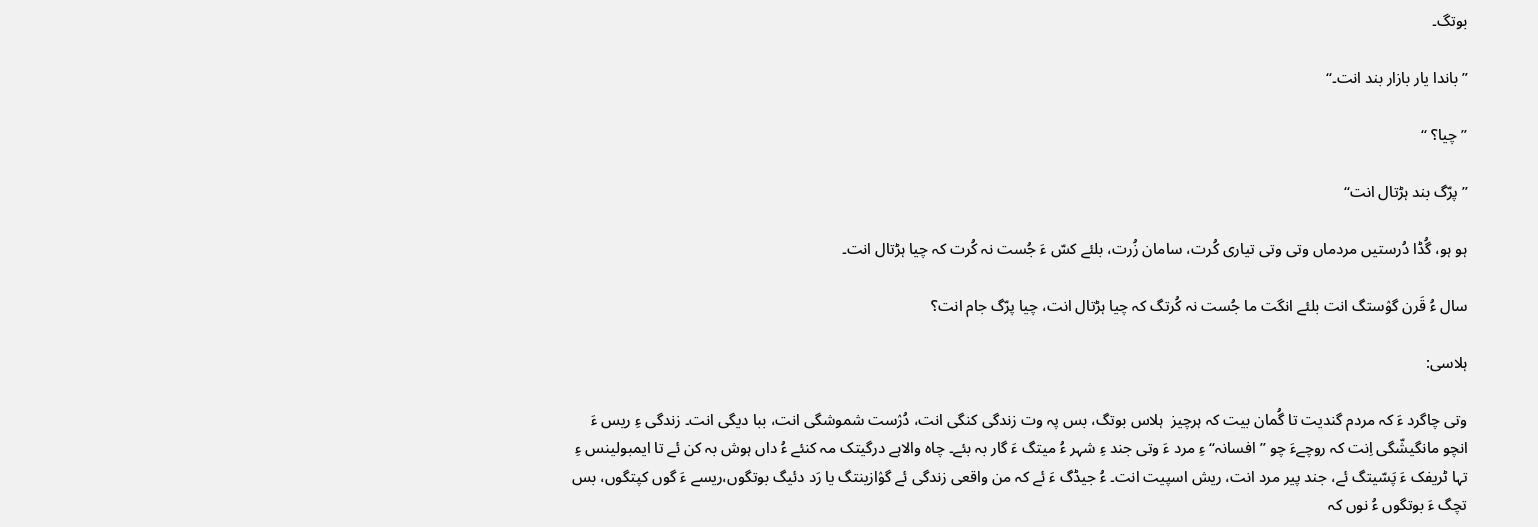بوتگ۔

”باندا یار بازار بند انت۔‘‘

’’چیا؟ ‘‘

’’پرّگ بند ہڑتال انت‘‘

ہو ہو، گُڈا دُرستیں مردماں وتی وتی تیاری کُرت، سامان زُرت، بلئے کسّ ءَ جُست نہ کُرت کہ چیا ہڑتال انت۔

سال ءُ قَرن گوٛستگ انت بلئے انگت ما جُست نہ کُرتگ کہ چیا ہڑتال انت، چیا پرّگ جام انت؟

ہلاسی:

وتی چاگرد ءَ کہ مردم گندیت تا گُمان بیت کہ ہرچیز  ہلاس بوتگ، بس پہ وت زندگی کنگی انت، دُرٛست شموشگی انت، ببا دیگی انت۔ زندگی ءِ ریس ءَ انچو مانگیشّگی اِنت کہ روچےءَ چو ’’افسانہ‘‘ ءِ مرد ءَ وتی جند ءِ شہر ءُ میتگ ءَ گار بہ بئے۔ چاہ والاہے درگیتک مہ کنئے ءُ داں ہوش بہ کن ئے تا ایمبولینس ءِ تہا ٹریفک ءَ پَسّیتگ ئے، جند پیر مرد انت، ریش اسپیت انت۔ ءُ جیڈگ ءَ ئے کہ من واقعی زندگی ئے گوٛازینتگ یا رَد دئیگ بوتگوں،ریسے ءَ گوں کپتگوں، بس تچگ ءَ بوتگوں ءُ نوں کہ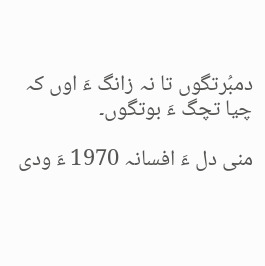دمبُرتگوں تا نہ زانگ ءَ اوں کہ چیا تچگ ءَ بوتگوں۔

منی دل ءَ افسانہ 1970 ءَ ودی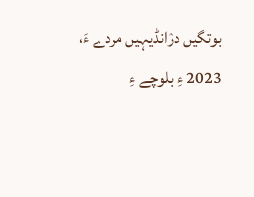بوتگیں درٛانڈیہیں مردے ءَ، 2023 ءِ بلوچے ءِ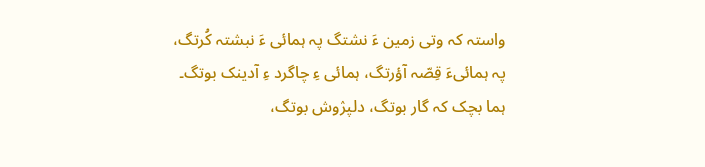واستہ کہ وتی زمین ءَ نشتگ پہ ہمائی ءَ نبشتہ کُرتگ، پہ ہمائیءَ قِصّہ آؤرتگ، ہمائی ءِ چاگرد ءِ آدینک بوتگ۔ ہما بچک کہ گار بوتگ، دلپرٛوش بوتگ،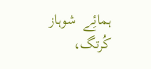ہمائِے  شوہاز کُرتگ،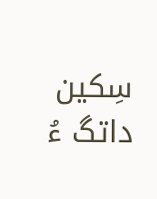سِکین داتگ ءُ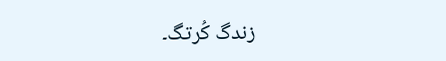زندگ کُرتگ۔